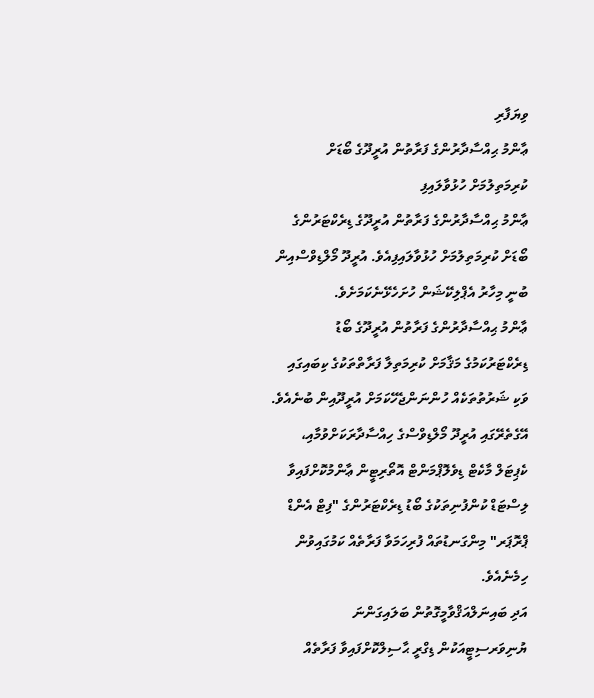ވިޔަފާރި
ޢާންމު ޙިއްސާދާރުންގެ ފަރާތުން އުރީދޫގެ ބޯޑަށް ކުރިމަތިލުމަށް ހުޅުވާލައިފި
ޢާންމު ޙިއްސާދާރުންގެ ފަރާތުން އުރީދޫގެ ޑިރެކްޓަރުންގެ ބޯޑަށް ކުރިމަތިލުމަށް ހުޅުވާލައިފިއެވެ. އުރީދޫ މޯލްޑިވްސްއިން ބުނީ މިހާރު އެޕްލިކޭޝަން ހުށަހެޅޭނެކަމަށެވެ.
ޢާންމު ޙިއްސާދާރުންގެ ފަރާތުން އުރީދޫގެ ބޯޑު ޑިރެކްޓަރުކަމުގެ މަޤާމަށް ކުރިމަތިލާ ފަރާތްތަކުގެ ކިބައިގައި ވަކި ޝަރުތުތަކެއް ހުންނަންޖެހޭކަމަށް އުރީދޫއިން ބުނެއެވެ. އޭގެތެރޭގައި އުރީދޫ މޯލްޑިވްސްގެ ހިއްސާދާރަކަށްވުމާއި، ކެޕިޓަލް މާކެޓް ޑިވެލޮޕްމަންޓް އޮތޯރިޓީން ޢާންމުކޮށްފައިވާ ލިސްޓަޑް ކުންފުނިތަކުގެ ބޯޑު ޑިރެކްޓަރުންގެ "ފިޓް އެންޑް ޕްރޮޕަރ" މިންގަނޑުތައް ފުރިހަމަވާ ފަރާތެއް ކަމުގައިވުން ހިމެނެއެވެ.
އަދި ބައިނަލްއަޤްވާމީގޮތުން ބަލައިގަންނަ ޔުނިވަރސިޓީއަކުން ޑިގްރީ ޙާސިލްކޮށްފައިވާ ފަރާތެއް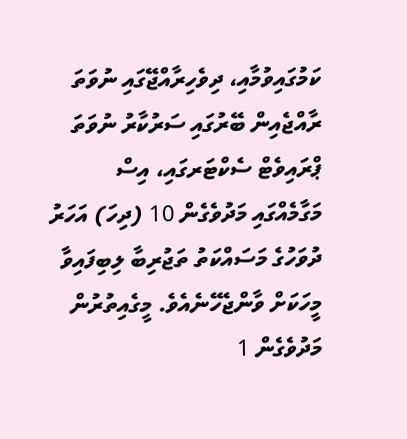ކަމުގައިވުމާއި، ދިވެހިރާއްޖޭގައި ނުވަތަ ރާއްޖެއިން ބޭރުގައި ސަރުކާރު ނުވަތަ ޕްރައިވެޓް ސެކްޓަރގައި، އިސް މަގާމެއްގައި މަދުވެގެން 10 (ދިހަ) އަހަރު ދުވަހުގެ މަސައްކަތު ތަޖުރިބާ ލިބިފައިވާ މީހަކަށް ވާންޖެހޭނެއެވެ. މީގެއިތުރުން މަދުވެގެން 1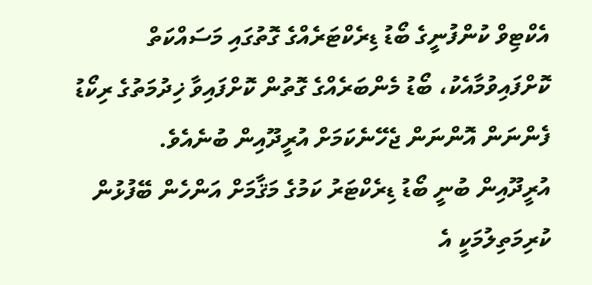އެކްޓިވް ކުންފުނީގެ ބޯޑު ޑިރެކްޓަރެއްގެ ގޮތުގައި މަސައްކަތް ކޮށްފައިވުމާއެކު، ބޯޑު މެންބަރެއްގެ ގޮތުން ކޮށްފައިވާ ޚިދުމަތުގެ ރިކޯޑު ފެންނަން އޮންނަން ޖެހޭނެކަމަށް އުރީދޫއިން ބުނެއެވެ.
އުރީދޫއިން ބުނީ ބޯޑު ޑިރެކްޓަރު ކަމުގެ މަޤާމަށް އަންހެން ބޭފުޅުން ކުރިމަތިލުމަކީ އެ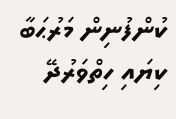ކުންފުނިން މަރުޙަބާ ކިޔައި ހިތްވަރުދޭ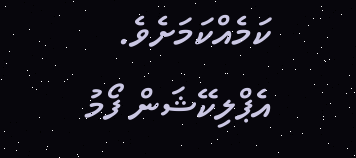ކަމެއްކަމަށެވެ. އެޕްލިކޭޝަން ފޯމު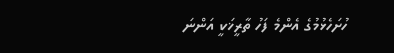ހުށަހެޅުމުގެ އެންމެ ފަހު ތާރީޚަކީ އަންނަ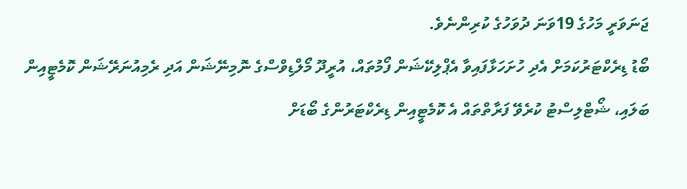ޖަނަވަރީ މަހުގެ 19ވަނަ ދުވަހުގެ ކުރިންނެވެ.
ބޯޑު ޑިރެކްޓަރުކަމަށް އެދި ހުށަހަޅާފައިވާ އެޕްލިކޭޝަން ފޯމުތައް، އުރީދޫ މޯލްޑިވްސްގެ ނޮމިނޭޝަން އަދި ރެމިއުނަރޭޝަން ކޮމެޓީއިން ބަލައި، ޝޯޓްލިސްޓު ކުރެވޭ ފަރާތްތައް އެ ކޮމެޓީއިން ޑިރެކްޓަރުންގެ ބޯޑަށް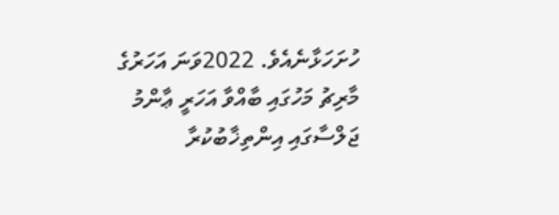ހުށަހަޅާނެއެވެ. 2022ވަނަ އަހަރުގެ މާރިޗު މަހުގައި ބާއްވާ އަހަރީ ޢާންމު ޖަލްސާގައި އިންތިޚާބުކުރާ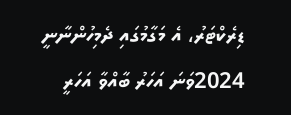ޑިރެކްޓަރު، އެ މަގާމުގައި ދެމިހުންނާނީ 2024ވަނަ އަހަރު ބާއްވާ އަހަރީ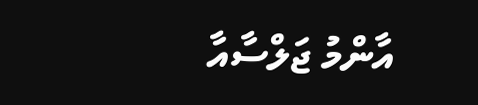އާންމު ޖަލްސާއާ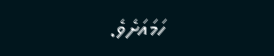ހަމައަށެވެ.